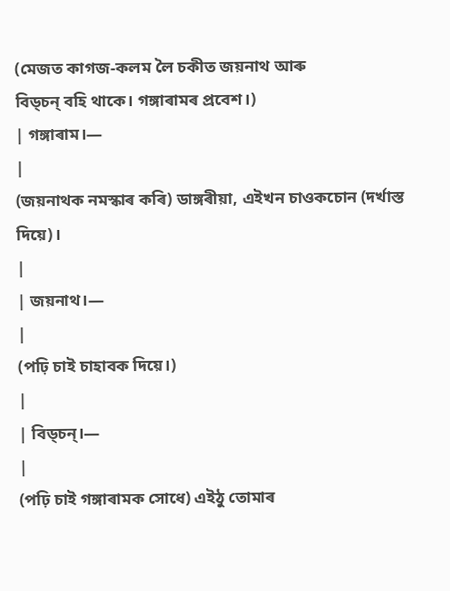(মেজত কাগজ-কলম লৈ চকীত জয়নাথ আৰু
বিড্চন্ বহি থাকে। গঙ্গাৰামৰ প্ৰবেশ।)
| গঙ্গাৰাম।—
|
(জয়নাথক নমস্কাৰ কৰি) ডাঙ্গৰীয়া, এইখন চাওকচোন (দৰ্খাস্ত দিয়ে)।
|
| জয়নাথ।—
|
(পঢ়ি চাই চাহাবক দিয়ে।)
|
| বিড্চন্।—
|
(পঢ়ি চাই গঙ্গাৰামক সোধে) এইঠু তোমাৰ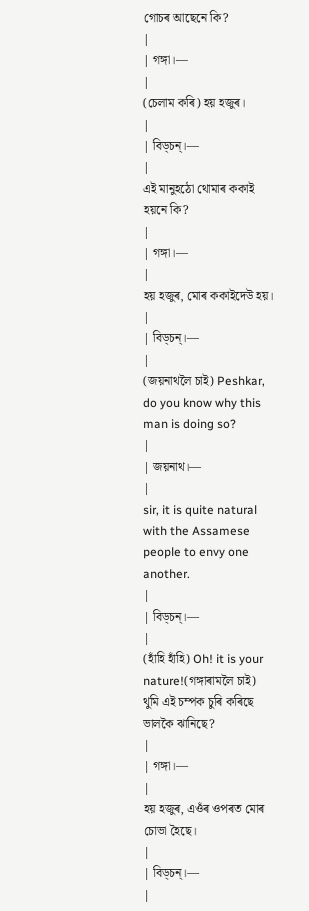গোচৰ আছেনে কি?
|
| গঙ্গা।—
|
(চেলাম কৰি) হয় হজুৰ।
|
| বিড্চন্।—
|
এই মানুহঠো থোমাৰ ককাই হয়নে কি?
|
| গঙ্গা।—
|
হয় হজুৰ, মোৰ ককাইদেউ হয়।
|
| বিড্চন্।—
|
(জয়নাথলৈ চাই) Peshkar, do you know why this man is doing so?
|
| জয়নাথ।—
|
sir, it is quite natural with the Assamese people to envy one another.
|
| বিড্চন্।—
|
(হাঁহি হাঁহি) Oh! it is your nature!(গঙ্গাৰামলৈ চাই) থুমি এই চম্পক চুৰি কৰিছে ভালকৈ ঝানিছে?
|
| গঙ্গা।—
|
হয় হজুৰ, এওঁৰ ওপৰত মোৰ চোভা হৈছে।
|
| বিড্চন্।—
|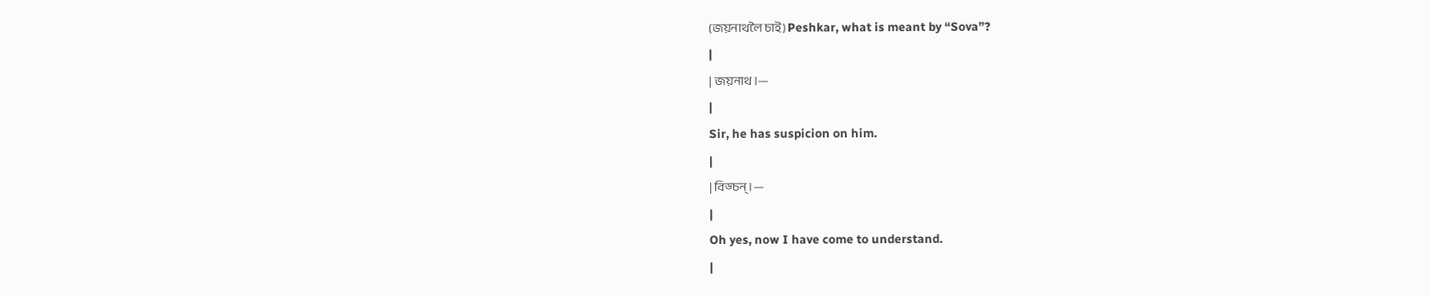(জয়নাথলৈ চাই) Peshkar, what is meant by “Sova”?
|
| জয়নাথ।—
|
Sir, he has suspicion on him.
|
| বিড্চন্।—
|
Oh yes, now I have come to understand.
|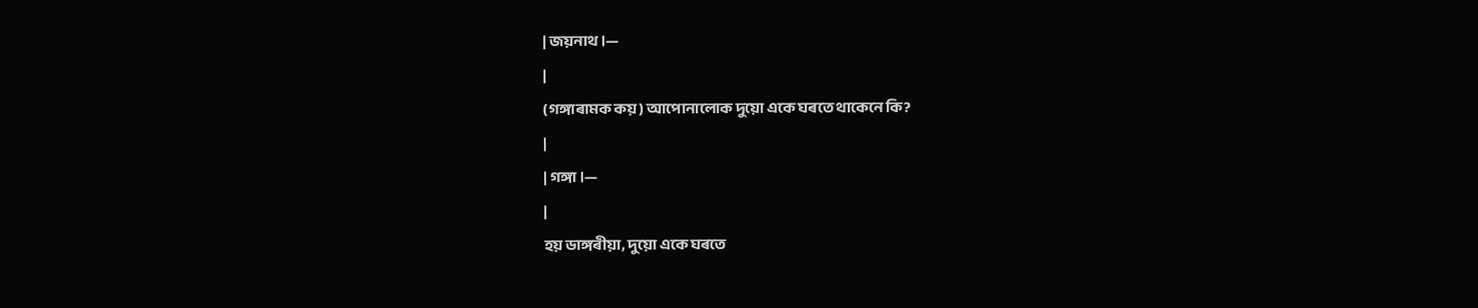| জয়নাথ।—
|
(গঙ্গাৰামক কয়) আপোনালোক দুয়ো একে ঘৰতে থাকেনে কি?
|
| গঙ্গা।—
|
হয় ডাঙ্গৰীয়া, দুয়ো একে ঘৰতে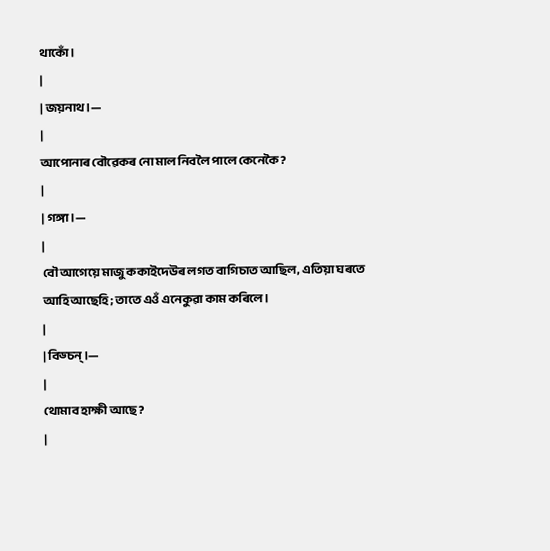থাকোঁ।
|
| জয়নাথ।—
|
আপোনাৰ বৌৱেকৰ নো মাল নিবলৈ পালে কেনেকৈ?
|
| গঙ্গা।—
|
বৌ আগেয়ে মাজু ককাইদেউৰ লগত বাগিচাত আছিল, এতিয়া ঘৰতে আহি আছেহি; তাতে এওঁ এনেকুৱা কাম কৰিলে।
|
| বিড্চন্।—
|
থোমাব হাক্ষী আছে?
|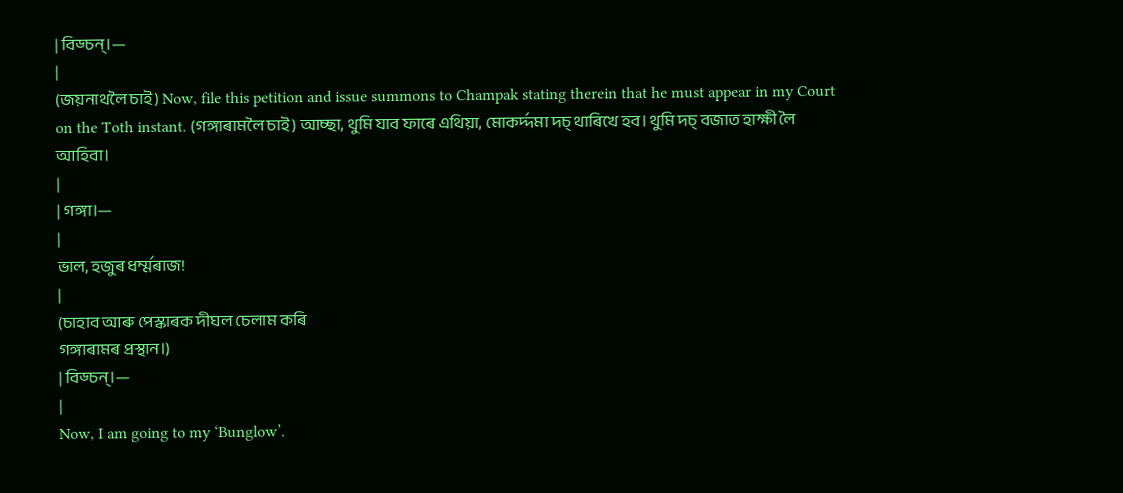| বিড্চন্।—
|
(জয়নাথলৈ চাই) Now, file this petition and issue summons to Champak stating therein that he must appear in my Court on the Toth instant. (গঙ্গাৰামলৈ চাই) আচ্ছা, থুমি যাব ফাৰে এথিয়া, মোকৰ্দ্দমা দচ্ থাৰিখে হব। থুমি দচ্ বজাত হাক্ষী লৈ আহিবা।
|
| গঙ্গা।—
|
ভাল, হজুৰ ধৰ্ম্মৰাজ!
|
(চাহাব আৰু পেস্কাৰক দীঘল চেলাম কৰি
গঙ্গাৰামৰ প্ৰস্থান।)
| বিড্চন্।—
|
Now, I am going to my ‘Bunglow’.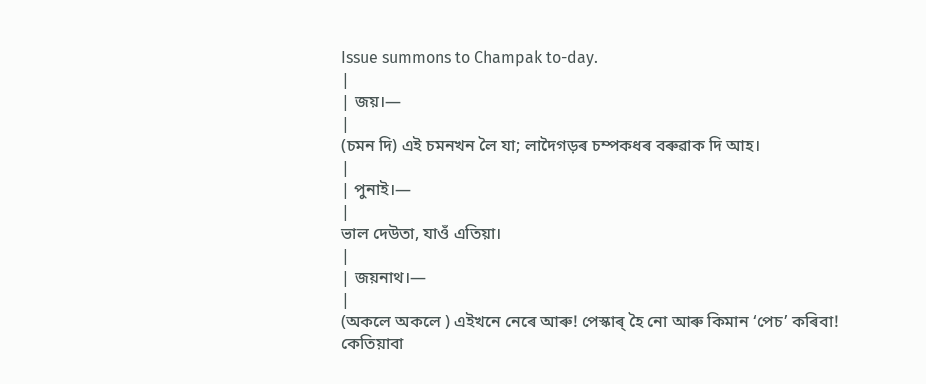Issue summons to Champak to-day.
|
| জয়।—
|
(চমন দি) এই চমনখন লৈ যা; লাদৈগড়ৰ চম্পকধৰ বৰুৱাক দি আহ।
|
| পুনাই।—
|
ভাল দেউতা, যাওঁ এতিয়া।
|
| জয়নাথ।—
|
(অকলে অকলে ) এইখনে নেৰে আৰু! পেস্কাৰ্ হৈ নো আৰু কিমান ‘পেচ’ কৰিবা! কেতিয়াবা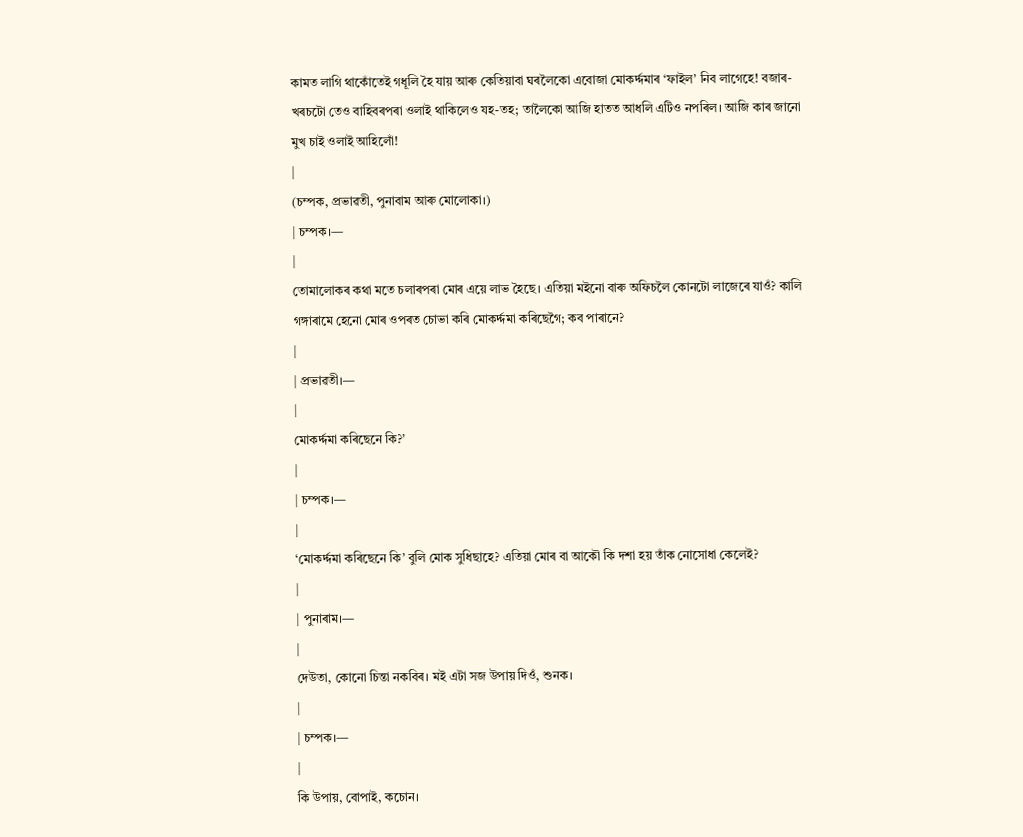কামত লাগি থাকোঁতেই গধূলি হৈ যায় আৰু কেতিয়াবা ঘৰলৈকো এবোজা মোকৰ্দ্দমাৰ ‘ফাইল’ নিব লাগেহে! বজাৰ-খৰচটো তেও বাহিবৰপৰা ওলাই থাকিলেও যহ-তহ; তালৈকো আজি হাতত আধলি এটিও নপৰিল। আজি কাৰ জানো মুখ চাই ওলাই আহিলোঁ!
|
(চম্পক, প্ৰভাৱতী, পুনাবাম আৰু মোলোকা।)
| চম্পক।—
|
তোমালোকৰ কথা মতে চলাৰপৰা মোৰ এয়ে লাভ হৈছে। এতিয়া মইনো বাৰু অফিচলৈ কোনটো লাজেৰে যাওঁ? কালি গঙ্গাৰামে হেনো মোৰ ওপৰত চোভা কৰি মোকৰ্দ্দমা কৰিছেগৈ; কব পাৰানে?
|
| প্ৰভাৱতী।—
|
মোকৰ্দ্দমা কৰিছেনে কি?’
|
| চম্পক।—
|
‘মোকৰ্দ্দমা কৰিছেনে কি’ বুলি মোক সুধিছাহে? এতিয়া মোৰ বা আকৌ কি দশা হয় তাঁক নোসোধা কেলেই?
|
| পুনাৰাম।—
|
দেউতা, কোনো চিন্তা নকবিৰ। মই এটা সজ উপায় দিওঁ, শুনক।
|
| চম্পক।—
|
কি উপায়, বোপাই, কচোন।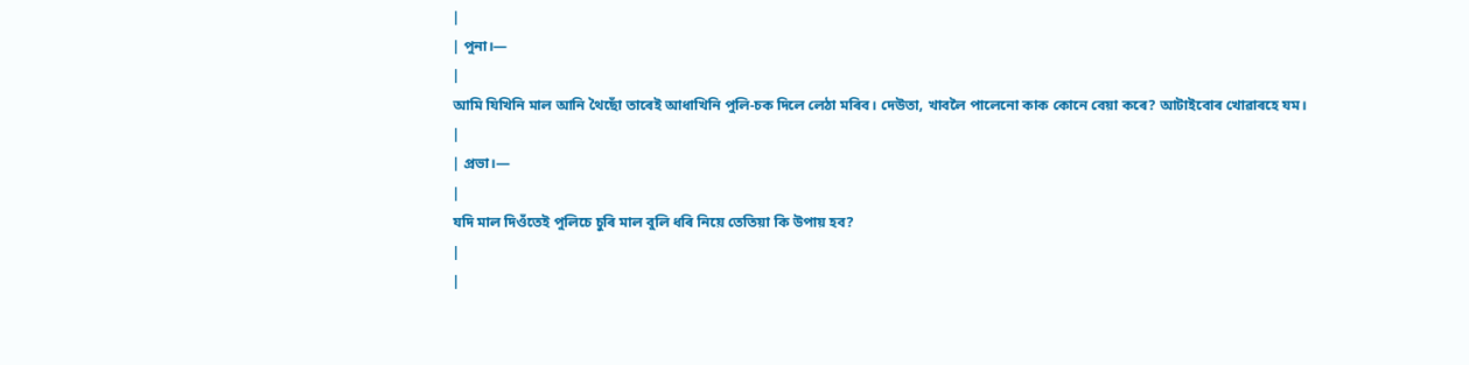|
| পুনা।—
|
আমি যিখিনি মাল আনি থৈছোঁ তাৰেই আধাখিনি পুলি-চক দিলে লেঠা মৰিব। দেউতা, খাবলৈ পালেনো কাক কোনে বেয়া কৰে? আটাইবোৰ খোৱাৰহে যম।
|
| প্ৰভা।—
|
যদি মাল দিওঁতেই পুলিচে চুৰি মাল বুলি ধৰি নিয়ে তেতিয়া কি উপায় হব?
|
|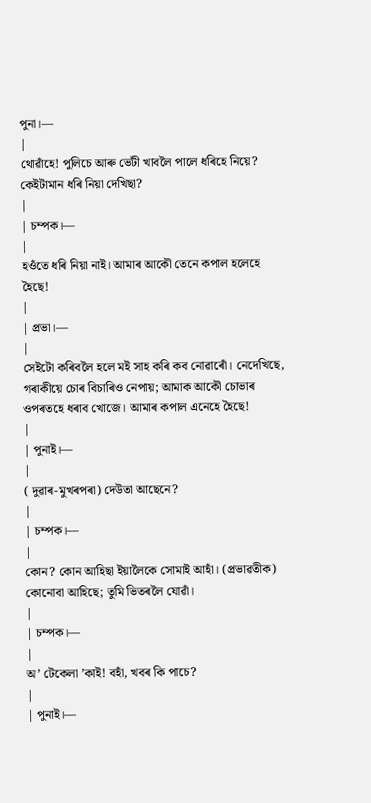পুনা।—
|
থোৱাঁহে! পুলিচে আৰু ভেটী খাবলৈ পালে ধৰিহে নিয়ে? কেইটামান ধৰি নিয়া দেখিছা?
|
| চম্পক।—
|
হওঁতে ধৰি নিয়া নাই। আমাৰ আকৌ তেনে কপাল হলেহে হৈছে!
|
| প্ৰভা।—
|
সেইটো কৰিবলৈ হলে মই সাহ কৰি কব নোৱাৰোঁ। নেদেখিছে, গৰাকীয়ে চোৰ বিচাৰিও নেপায়; আমাক আকৌ চোভাৰ ওপৰতহে ধৰাব খোজে। আমাৰ কপাল এনেহে হৈছে!
|
| পুনাই।—
|
( দুৱাৰ-মুখৰপৰা) দেউতা আছেনে?
|
| চম্পক।—
|
কোন? কোন আহিছা ইয়ালৈকে সোমাই আহাঁ। (প্ৰভাৱতীক) কোনোবা আহিছে; তুমি ভিতৰলৈ যোৱাঁ।
|
| চম্পক।—
|
অ’ টেকেলা ’কাই! বহাঁ, খবৰ কি পাচে?
|
| পুনাই।—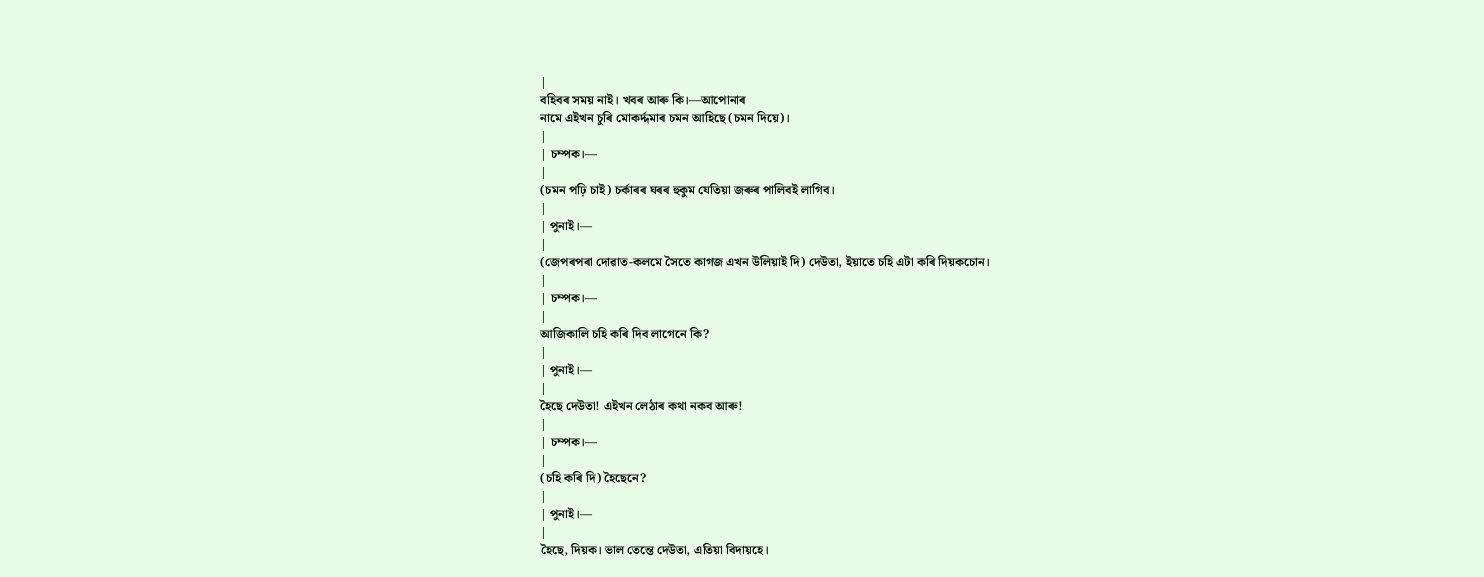|
বহিবৰ সময় নাই। খবৰ আৰু কি।—আপোনাৰ
নামে এইখন চুৰি মোকৰ্দ্দমাৰ চমন আহিছে (চমন দিয়ে)।
|
| চম্পক।—
|
(চমন পঢ়ি চাই) চৰ্কাৰৰ ঘৰৰ হুকুম যেতিয়া জৰুৰ পালিবই লাগিব।
|
| পুনাই।—
|
(জেপৰপৰা দোৱাত-কলমে সৈতে কাগজ এখন উলিয়াই দি) দেউতা, ইয়াতে চহি এটা কৰি দিয়কচোন।
|
| চম্পক।—
|
আজিকালি চহি কৰি দিব লাগেনে কি?
|
| পুনাই।—
|
হৈছে দেউতা! এইখন লেঠাৰ কথা নকব আৰু!
|
| চম্পক।—
|
(চহি কৰি দি) হৈছেনে?
|
| পুনাই।—
|
হৈছে, দিয়ক। ভাল তেন্তে দেউতা, এতিয়া বিদায়হে।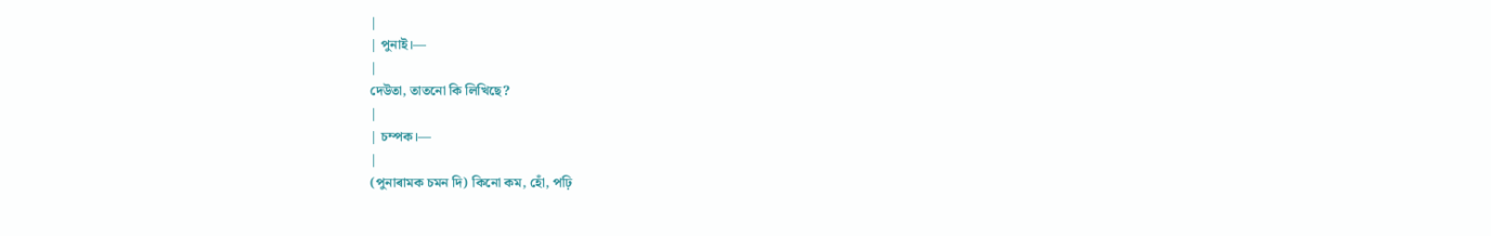|
| পুনাই।—
|
দেউতা, তাতনো কি লিখিছে?
|
| চম্পক।—
|
(পুনাৰামক চমন দি) কিনো কম, হোঁ, পঢ়ি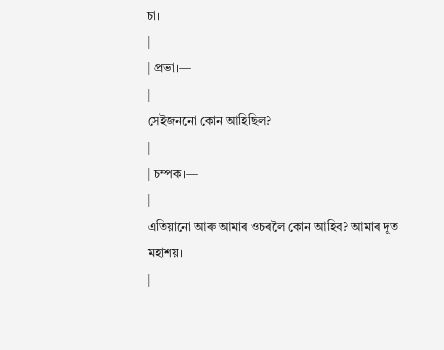চা।
|
| প্ৰভা।—
|
সেইজননো কোন আহিছিল?
|
| চম্পক।—
|
এতিয়ানো আৰু আমাৰ ওচৰলৈ কোন আহিব? আমাৰ দূত মহাশয়।
|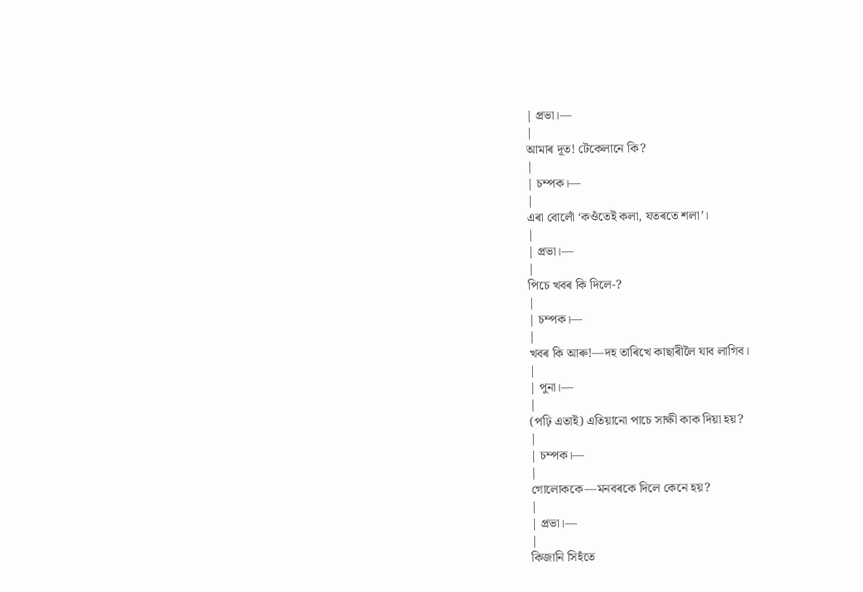| প্ৰভা।—
|
আমাৰ দূত! টেকেলানে কি?
|
| চম্পক।—
|
এৰা বোলোঁ ‘কওঁতেই কলা, যতৰতে শলা’।
|
| প্ৰভা।—
|
পিচে খবৰ কি দিলে-?
|
| চম্পক।—
|
খবৰ কি আৰু!—দহ তাৰিখে কাছাৰীলৈ যাব লাগিব।
|
| পুনা।—
|
(পঢ়ি এতাই) এতিয়ানো পাচে সাক্ষী কাক দিয়া হয়?
|
| চম্পক।—
|
গোলোককে—মনবৰকে দিলে কেনে হয়?
|
| প্ৰভা।—
|
কিজানি সিহঁতে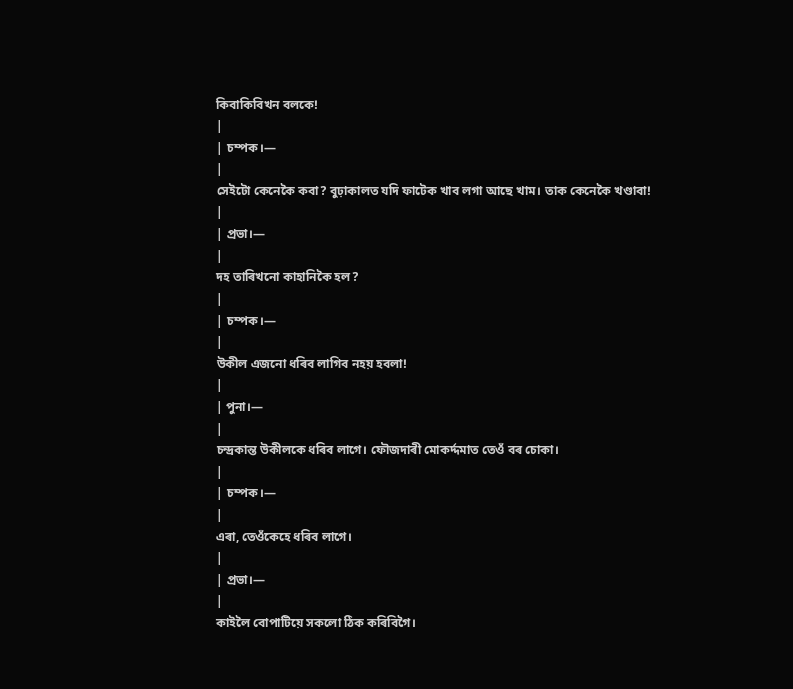কিবাকিবিখন বলকে!
|
| চম্পক।—
|
সেইটো কেনেকৈ কবা? বুঢ়াকালত যদি ফাটেক খাব লগা আছে খাম। তাক কেনেকৈ খণ্ডাবা!
|
| প্ৰভা।—
|
দহ তাৰিখনো কাহানিকৈ হল?
|
| চম্পক।—
|
উকীল এজনো ধৰিব লাগিব নহয় হবলা!
|
| পুনা।—
|
চন্দ্ৰকান্ত উকীলকে ধৰিব লাগে। ফৌজদাৰী মোকৰ্দ্দমাত তেওঁ বৰ চোকা।
|
| চম্পক।—
|
এৰা, তেওঁকেহে ধৰিব লাগে।
|
| প্ৰভা।—
|
কাইলৈ বোপাটিয়ে সকলো ঠিক কৰিবিগৈ।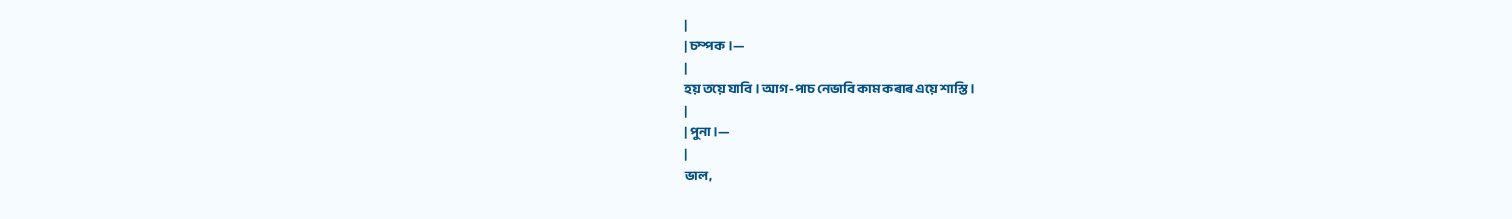|
| চম্পক।—
|
হয় তয়ে যাবি। আগ-পাচ নেভাবি কাম কৰাৰ এয়ে শাস্তি।
|
| পুনা।—
|
ভাল,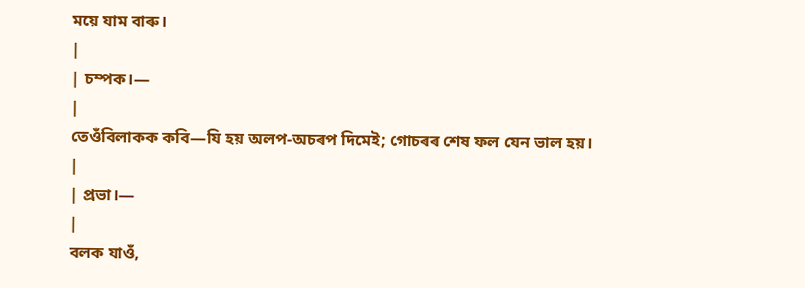ময়ে যাম বাৰু।
|
| চম্পক।—
|
তেওঁবিলাকক কবি—যি হয় অলপ-অচৰপ দিমেই; গোচৰৰ শেষ ফল যেন ভাল হয়।
|
| প্ৰভা।—
|
বলক যাওঁ,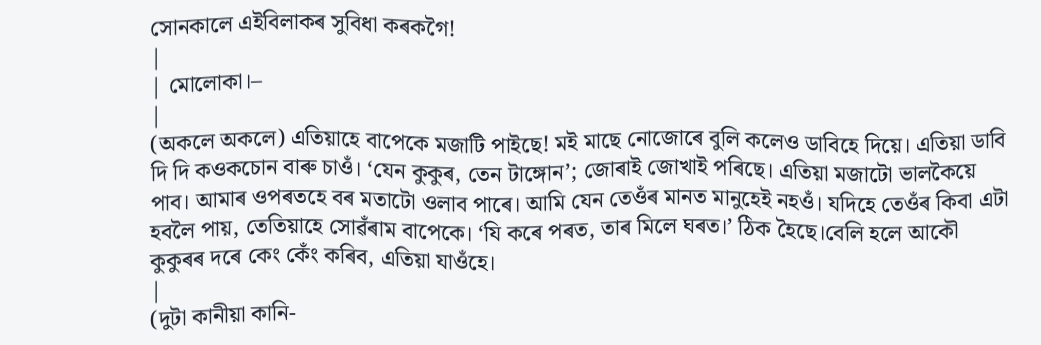সোনকালে এইবিলাকৰ সুবিধা কৰকগৈ!
|
| মোলোকা।–
|
(অকলে অকলে) এতিয়াহে বাপেকে মজাটি পাইছে! মই মাছে নোজোৰে বুলি কলেও ডাবিহে দিয়ে। এতিয়া ডাবি দি দি কওকচোন বাৰু চাওঁ। ‘যেন কুকুৰ, তেন টাঙ্গোন’; জোৰাই জোখাই পৰিছে। এতিয়া মজাটো ভালকৈয়ে পাব। আমাৰ ওপৰতহে বৰ মতাটো ওলাব পাৰে। আমি যেন তেওঁৰ মানত মানুহেই নহওঁ। যদিহে তেওঁৰ কিবা এটা হবলৈ পায়, তেতিয়াহে সোৱঁৰাম বাপেকে। ‘যি কৰে পৰত, তাৰ মিলে ঘৰত।’ ঠিক হৈছে।বেলি হলে আকৌ কুকুৰৰ দৰে কেং কেঁং কৰিব, এতিয়া যাওঁহে।
|
(দুটা কানীয়া কানি-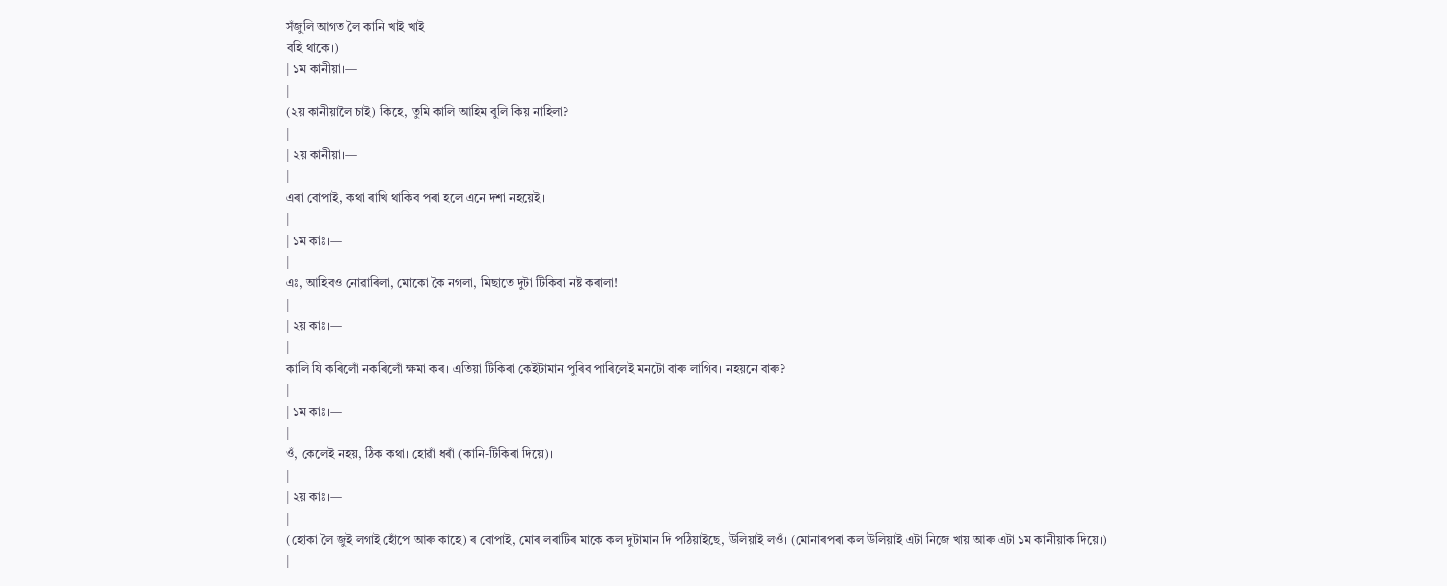সঁজুলি আগত লৈ কানি খাই খাই
বহি থাকে।)
| ১ম কানীয়া।—
|
(২য় কানীয়ালৈ চাই) কিহে, তুমি কালি আহিম বুলি কিয় নাহিলা?
|
| ২য় কানীয়া।—
|
এৰা বোপাই, কথা ৰাখি থাকিব পৰা হলে এনে দশা নহয়েই।
|
| ১ম কাঃ।—
|
এঃ, আহিবও নোৱাৰিলা, মোকো কৈ নগলা, মিছাতে দুটা টিকিবা নষ্ট কৰালা!
|
| ২য় কাঃ।—
|
কালি যি কৰিলোঁ নকৰিলোঁ ক্ষমা কৰ। এতিয়া টিকিৰা কেইটামান পুৰিব পাৰিলেই মনটো বাৰু লাগিব। নহয়নে বাৰু?
|
| ১ম কাঃ।—
|
ওঁ, কেলেই নহয়, ঠিক কথা। হোৱাঁ ধৰাঁ (কানি-টিকিৰা দিয়ে)।
|
| ২য় কাঃ।—
|
(হোকা লৈ জুই লগাই হোঁপে আৰু কাহে) ৰ বোপাই, মোৰ লৰাটিৰ মাকে কল দুটামান দি পঠিয়াইছে, উলিয়াই লওঁ। (মোনাৰপৰা কল উলিয়াই এটা নিজে খায় আৰু এটা ১ম কানীয়াক দিয়ে।)
|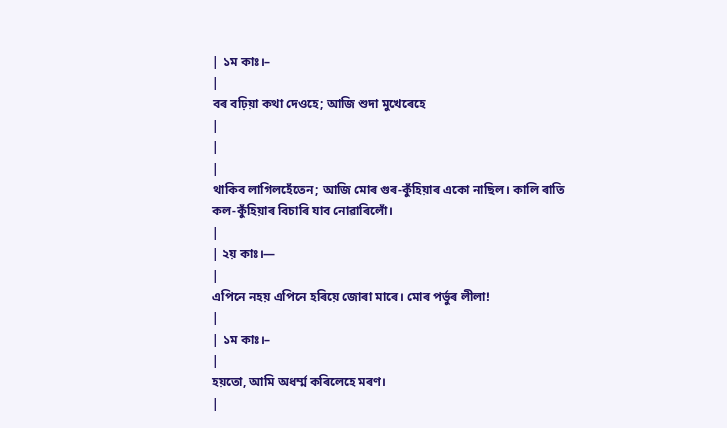| ১ম কাঃ।–
|
বৰ বঢ়িয়া কথা দেওহে; আজি শুদা মুখেৰেহে
|
|
|
থাকিব লাগিলহেঁতেন; আজি মোৰ গুৰ-কুঁহিয়াৰ একো নাছিল। কালি ৰাতি কল-কুঁহিয়াৰ বিচাৰি যাব নোৱাৰিলোঁ।
|
| ২য় কাঃ।—
|
এপিনে নহয় এপিনে হৰিয়ে জোৰা মাৰে। মোৰ পৰ্ভুৰ লীলা!
|
| ১ম কাঃ।–
|
হয়তো, আমি অধৰ্ম্ম কৰিলেহে মৰণ।
|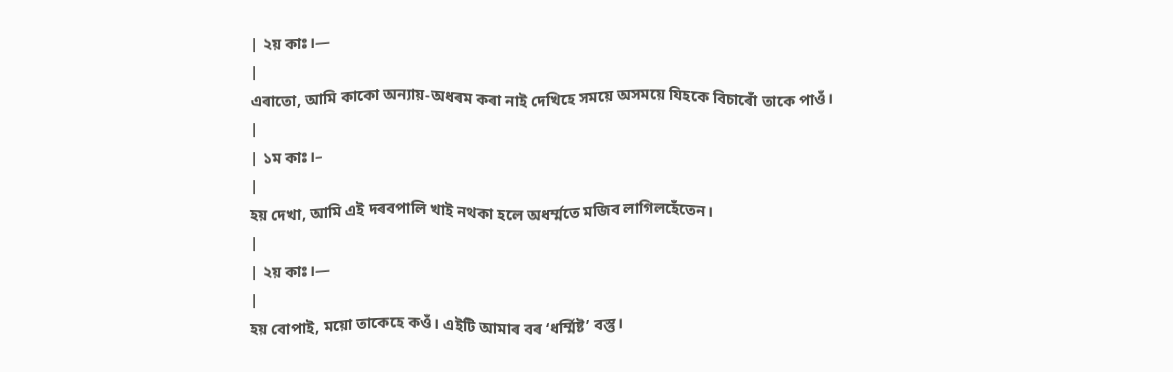| ২য় কাঃ।—
|
এৰাতো, আমি কাকো অন্যায়-অধৰম কৰা নাই দেখিহে সময়ে অসময়ে যিহকে বিচাৰোঁ তাকে পাওঁ।
|
| ১ম কাঃ।–
|
হয় দেখা, আমি এই দৰবপালি খাই নথকা হলে অধৰ্ম্মতে মজিব লাগিলহেঁতেন।
|
| ২য় কাঃ।—
|
হয় বোপাই, ময়ো তাকেহে কওঁ। এইটি আমাৰ বৰ ‘ধৰ্ম্মিষ্ট’ বস্তু।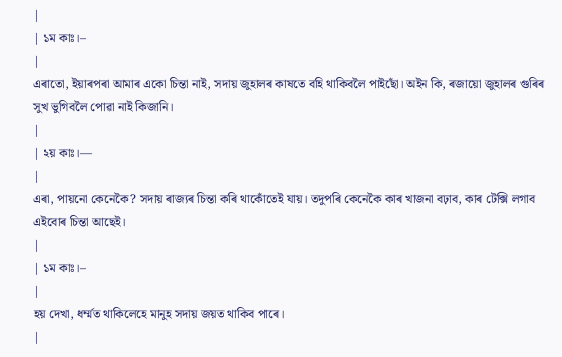|
| ১ম কাঃ।–
|
এৰাতো, ইয়াৰপৰা আমাৰ একো চিন্তা নাই, সদায় জুহালৰ কাষতে বহি থাকিবলৈ পাইছোঁ। অইন কি, ৰজায়ো জুহালৰ গুৰিৰ সুখ ভুগিবলৈ পোৱা নাই কিজানি।
|
| ২য় কাঃ।—
|
এৰা, পায়নো কেনেকৈ? সদায় ৰাজ্যৰ চিন্তা কৰি থাকোঁতেই যায়। তদুপৰি কেনেকৈ কাৰ খাজনা বঢ়াব, কাৰ টেক্সি লগাব এইবোৰ চিন্তা আছেই।
|
| ১ম কাঃ।–
|
হয় দেখা, ধৰ্ম্মত থাকিলেহে মানুহ সদায় জয়ত থাকিব পাৰে।
|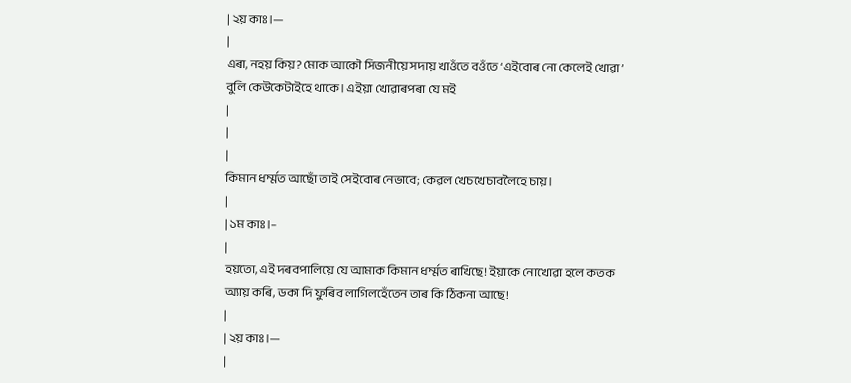| ২য় কাঃ।—
|
এৰা, নহয় কিয়? মোক আকৌ সিজনীয়ে সদায় খাওঁতে বওঁতে ‘এইবোৰ নো কেলেই খোৱা’ বুলি কেউকেটাইহে থাকে। এইয়া খোৱাৰপৰা যে মই
|
|
|
কিমান ধৰ্ম্মত আছোঁ তাই সেইবোৰ নেভাবে; কেৱল খেচখেচাবলৈহে চায়।
|
| ১ম কাঃ।–
|
হয়তো, এই দৰবপালিয়ে যে আমাক কিমান ধৰ্ম্মত ৰাখিছে! ইয়াকে নোখোৱা হলে কতক অ্যায় কৰি, ডকা দি ফুৰিব লাগিলহেঁতেন তাৰ কি ঠিকনা আছে!
|
| ২য় কাঃ।—
|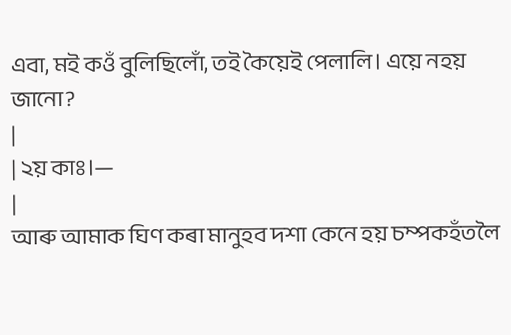এবা, মই কওঁ বুলিছিলোঁ, তই কৈয়েই পেলালি। এয়ে নহয় জানো?
|
| ২য় কাঃ।—
|
আৰু আমাক ঘিণ কৰা মানুহব দশা কেনে হয় চম্পকহঁতলৈ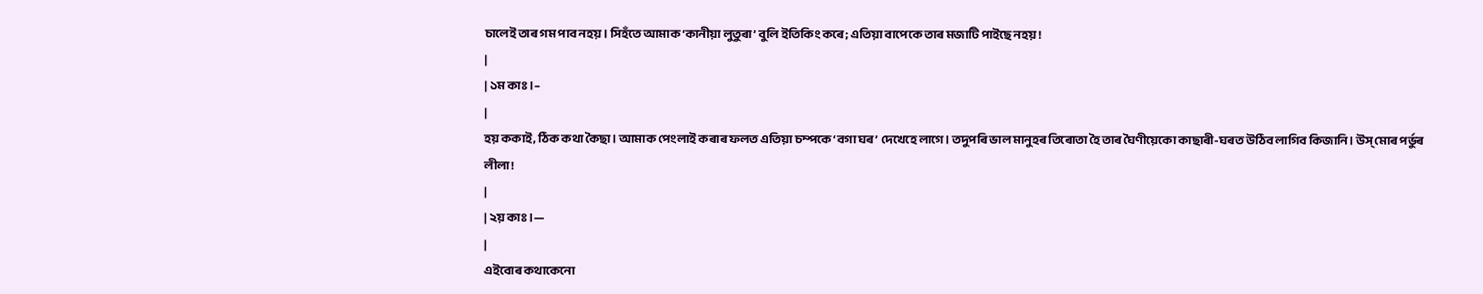চালেই তাৰ গম পাব নহয়। সিহঁতে আমাক ‘কানীয়া লুতুৰা’ বুলি ইতিকিং কৰে; এতিয়া বাপেকে তাৰ মজাটি পাইছে নহয়!
|
| ১ম কাঃ।–
|
হয় ককাই, ঠিক কথা কৈছা। আমাক পেংলাই কৰাৰ ফলত এতিয়া চম্পকে ‘বগা ঘৰ’ দেখেহে লাগে। তদুপৰি ভাল মানুহৰ তিৰোতা হৈ তাৰ ঘৈণীয়েকো কাছাৰী-ঘৰত উঠিব লাগিব কিজানি। উস্ মোৰ পৰ্ভুৰ লীলা!
|
| ২য় কাঃ।—
|
এইবোৰ কথাকেনো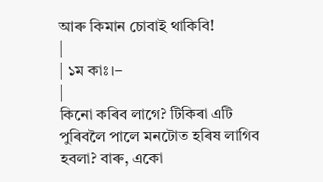আৰু কিমান চোবাই থাকিবি!
|
| ১ম কাঃ।–
|
কিনো কৰিব লাগে? টিকিৰা এটি পুৰিবলৈ পালে মনটোত হৰিষ লাগিব হবলা? বাৰু, একো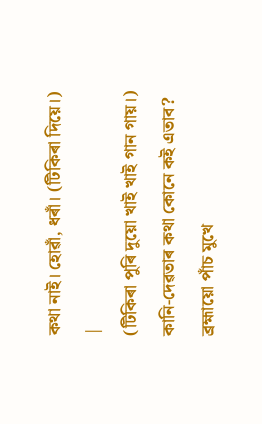কথা নাই। হোৱাঁ, ধৰাঁ। (টিকিৰা দিয়ে।)
|
(টিকিৰা পুৰি দুয়ো খাই খাই গান গায়।)
কানি-দেৱতাৰ কথা কোনে কই এতাব?
ব্ৰহ্মায়ো পাঁচ মুখে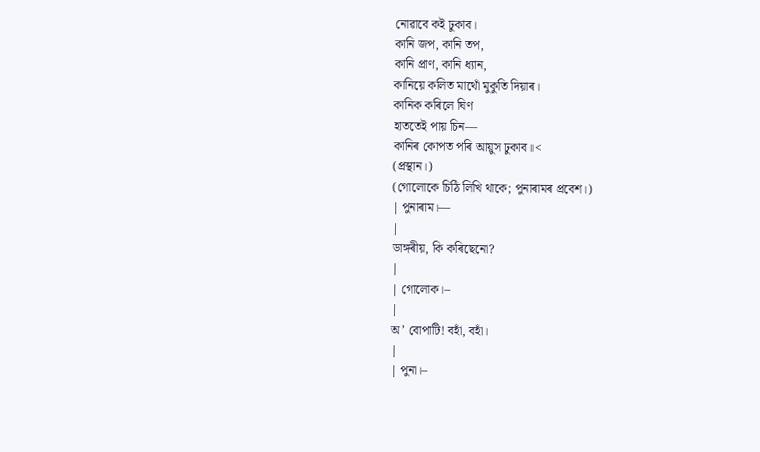নোৱাবে কই ঢুকাব।
কানি জপ, কানি তপ,
কানি প্ৰাণ, কানি ধ্যান,
কানিয়ে কলিত মাথোঁ মুকুতি দিয়াৰ।
কানিক কৰিলে ঘিণ
হাততেই পায় চিন—
কানিৰ কোপত পৰি আয়ুস ঢুকাব॥<
(প্ৰস্থান।)
(গোলোকে চিঠি লিখি থাকে; পুনাৰামৰ প্ৰবেশ।)
| পুনাৰাম।—
|
ডাঙ্গৰীয়, কি কৰিছেনো?
|
| গোলোক।–
|
অ’ বোপাটি! বহাঁ, বহাঁ।
|
| পুনা।–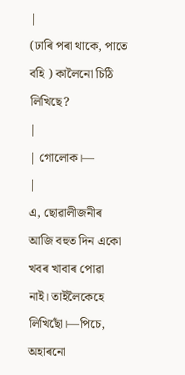|
(ঢাৰি পৰা থাকে, পাতে বহি ) কালৈনো চিঠি লিখিছে?
|
| গোলোক।—
|
এ, ছোৱালীজনীৰ আজি বহুত দিন একো খবৰ খাবাৰ পোৱা নাই। তাইলৈকেহে লিখিছোঁ।—পিচে, অহাৰনো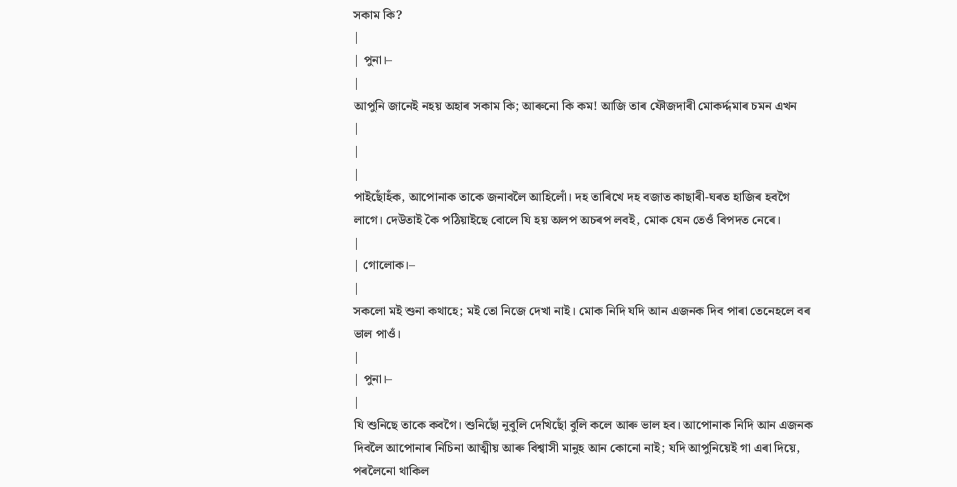সকাম কি?
|
| পুনা।–
|
আপুনি জানেই নহয় অহাৰ সকাম কি; আৰুনো কি কম! আজি তাৰ ফৌজদাৰী মোকৰ্দ্দমাৰ চমন এখন
|
|
|
পাইছোঁহঁক, আপোনাক তাকে জনাবলৈ আহিলোঁ। দহ তাৰিখে দহ বজাত কাছাৰী-ঘৰত হাজিৰ হবগৈ লাগে। দেউতাই কৈ পঠিয়াইছে বোলে যি হয় অলপ অচৰপ লবই, মোক যেন তেওঁ বিপদত নেৰে।
|
| গোলোক।–
|
সকলো মই শুনা কথাহে; মই তো নিজে দেখা নাই। মোক নিদি যদি আন এজনক দিব পাৰা তেনেহলে বৰ ভাল পাওঁ।
|
| পুনা।–
|
যি শুনিছে তাকে কবগৈ। শুনিছোঁ নুবুলি দেখিছোঁ বুলি কলে আৰু ভাল হব। আপোনাক নিদি আন এজনক দিবলৈ আপোনাৰ নিচিনা আত্মীয় আৰু বিশ্বাসী মানুহ আন কোনো নাই; যদি আপুনিয়েই গা এৰা দিয়ে, পৰলৈনো থাকিল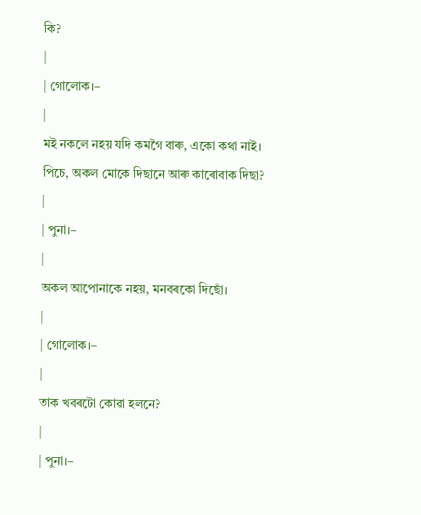কি?
|
| গোলোক।–
|
মই নকলে নহয় যদি কমগৈ বাৰু, একো কথা নাই। পিচে, অকল মোকে দিছানে আৰু কাৰোবাক দিছা?
|
| পুনা।–
|
অকল আপোনাকে নহয়, মনবৰকো দিছোঁ।
|
| গোলোক।–
|
তাক খবৰটো কোৱা হলনে?
|
| পুনা।–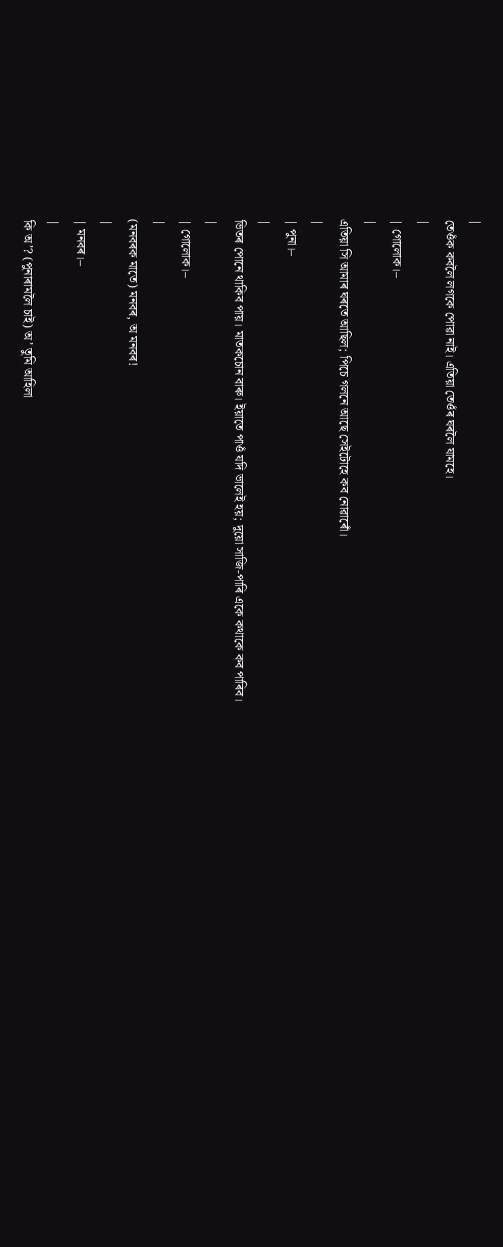|
তেওঁক কবলৈ লগকে পোৱা নাই। এতিয়া তেওঁৰ ঘৰলৈ যামহে।
|
| গোলোক।–
|
এতিয়া সি আমাৰ ঘৰতে আছিল; পিচে গলনে আছে সেইটোহে কব নোৱাৰোঁ।
|
| পুনা।–
|
ভিতৰ পোনে থাকিব পায়। মাতকচোন বাৰু। ইয়াতে পাওঁ যদি ভালেই হয়; দুয়ো সাজি-পাৰি একে কথাকে কব পাৰিব।
|
| গোলোক।–
|
(মনবৰক মাতে) মনবৰ, অ মনবৰ!
|
| মনবৰ।–
|
কি অ’? (পুনাৰামলৈ চাই) অ’ তুমি আহিলা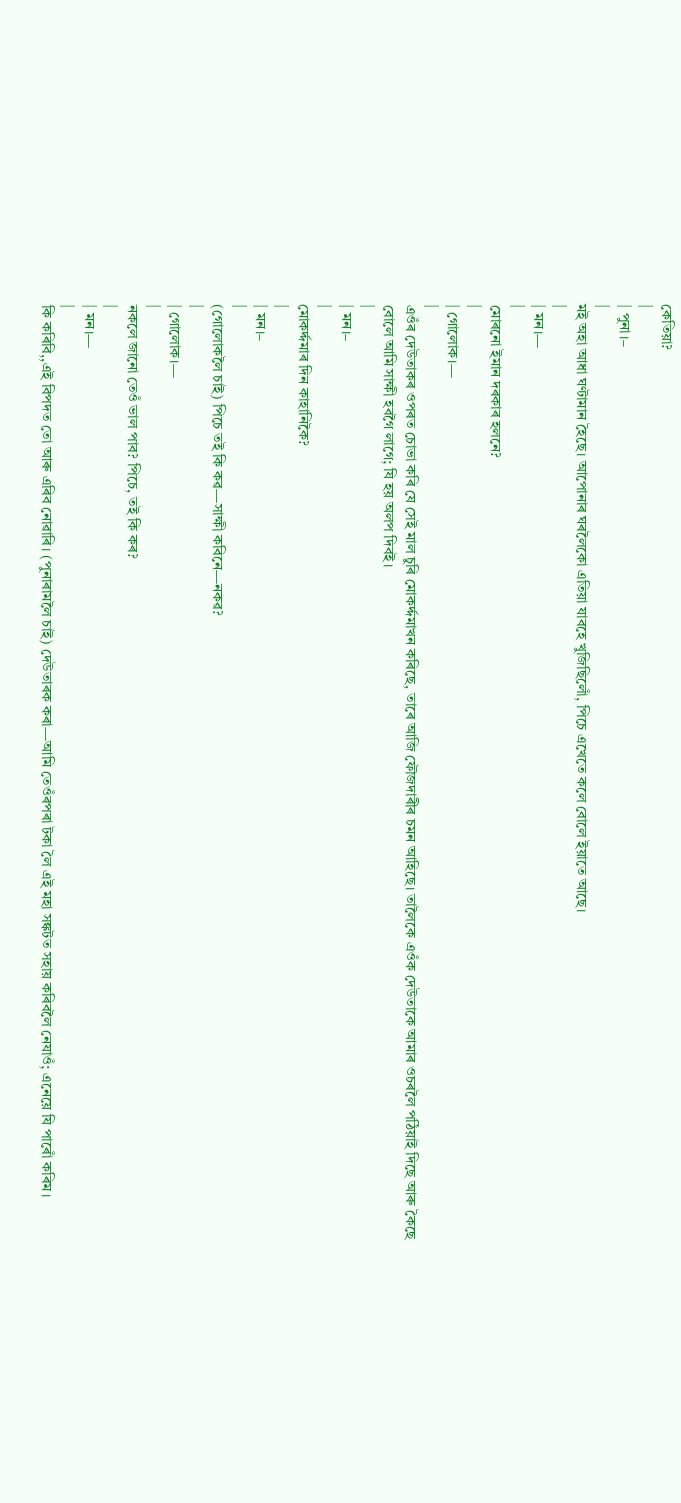কেতিয়া?
|
| পুনা।–
|
মই অহা আধা ঘণ্টামান হৈছে। আপোনাৰ ঘৰলৈকো এতিয়া যাবহে খুজিছিলোঁ, পিচে এখেতে কলে বোলে ইয়াতে আছে।
|
| মন।—
|
মোৰনো ইমান দৰকাৰ হলনে?
|
| গোলোক।—
|
এওঁৰ দেউতাকৰ ওপৰত চোভা কৰি যে সেই মাল চুৰি মোকৰ্দ্দমাখন কৰিছে, তাৰে আজি ফৌজদাৰীৰ চমন আহিছে। তালৈকে এওঁক দেউতাকে আমাৰ ওচৰলৈ পঠিয়াই দিছে আৰু কৈছে বোলে আমি সাক্ষী হবগৈ লাগে; যি হয় অলপ দিবই।
|
| মন।–
|
মোকৰ্দ্দমাৰ দিন কাহানিকৈ?
|
| মন।–
|
(গোলোকলৈ চাই) পিচে তই কি কৱ—সাক্ষী কবিনে—নকৱ?
|
| গোলোক।—
|
নকলে জানো তেওঁ ভাল পাব? পিচে, তই কি কৰ?
|
| মন।—
|
কি কৰিবি,,এই বিপদত তো আৰু এৰিব নোৱাৰি। (পুনাৰামলৈ চাই) দেউতাৰক কৰা—আমি তেওঁৰপৰা টকা লৈ এই মহা সঙ্কটত সহায় কৰিবলৈ নেযাওঁ; এনেয়ে যি পাৰোঁ কৰিম।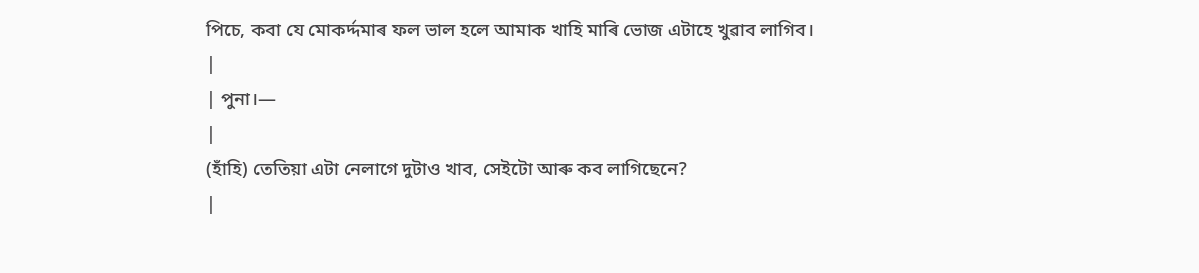পিচে, কবা যে মোকৰ্দ্দমাৰ ফল ভাল হলে আমাক খাহি মাৰি ভোজ এটাহে খুৱাব লাগিব।
|
| পুনা।—
|
(হাঁহি) তেতিয়া এটা নেলাগে দুটাও খাব, সেইটো আৰু কব লাগিছেনে?
|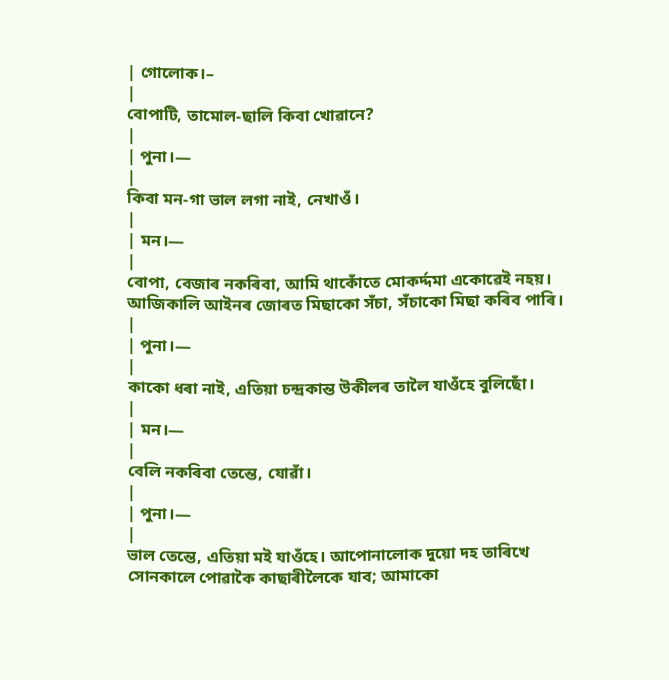| গোলোক।–
|
বোপাটি, তামোল-ছালি কিবা খোৱানে?
|
| পুনা।—
|
কিবা মন-গা ভাল লগা নাই, নেখাওঁ।
|
| মন।—
|
বোপা, বেজাৰ নকৰিবা, আমি থাকোঁতে মোকৰ্দ্দমা একোৱেই নহয়। আজিকালি আইনৰ জোৰত মিছাকো সঁচা, সঁচাকো মিছা কৰিব পাৰি।
|
| পুনা।—
|
কাকো ধৰা নাই, এতিয়া চন্দ্ৰকান্ত উকীলৰ তালৈ যাওঁহে বুলিছোঁ।
|
| মন।—
|
বেলি নকৰিবা তেন্তে, যোৱাঁ।
|
| পুনা।—
|
ভাল তেন্তে, এতিয়া মই যাওঁহে। আপোনালোক দুয়ো দহ তাৰিখে সোনকালে পোৱাকৈ কাছাৰীলৈকে যাব; আমাকো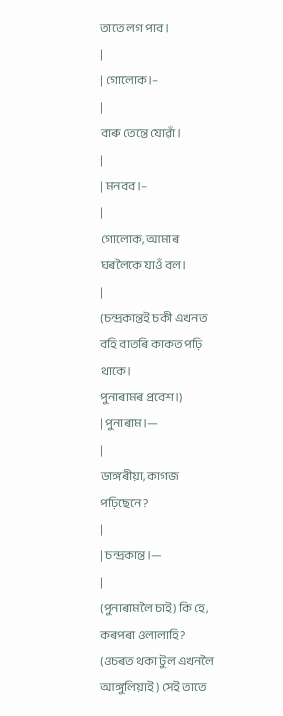তাতে লগ পাব।
|
| গোলোক।–
|
বাৰু তেন্তে যোৱাঁ।
|
| মনবব।–
|
গোলোক, আমাৰ ঘৰলৈকে যাওঁ বল।
|
(চন্দ্ৰকান্তই চকী এখনত বহি বাতৰি কাকত পঢ়ি থাকে।
পুনাৰামৰ প্ৰবেশ।)
| পুনাৰাম।—
|
ডাঙ্গৰীয়া, কাগজ পঢ়িছেনে?
|
| চন্দ্ৰকান্ত।—
|
(পুনাৰামলৈ চাই) কি হে, কৰপৰা ওলালাহি? (ওচৰত থকা টুল এখনলৈ আঙ্গুলিয়াই ) সেই তাতে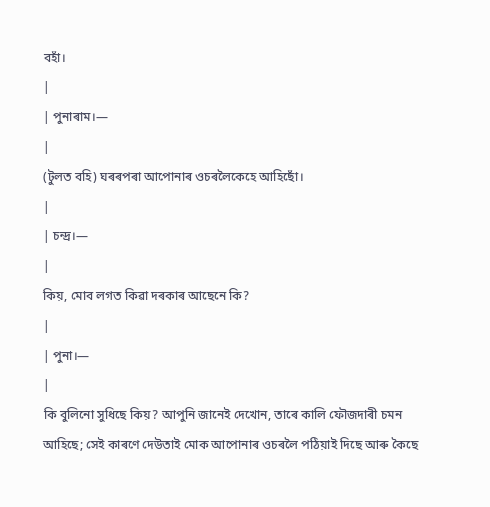বহাঁ।
|
| পুনাৰাম।—
|
(টুলত বহি) ঘৰৰপৰা আপোনাৰ ওচৰলৈকেহে আহিছোঁ।
|
| চন্দ্ৰ।—
|
কিয়, মোব লগত কিৱা দৰকাৰ আছেনে কি?
|
| পুনা।—
|
কি বুলিনো সুধিছে কিয়? আপুনি জানেই দেখোন, তাৰে কালি ফৌজদাৰী চমন আহিছে; সেই কাৰণে দেউতাই মোক আপোনাৰ ওচৰলৈ পঠিয়াই দিছে আৰু কৈছে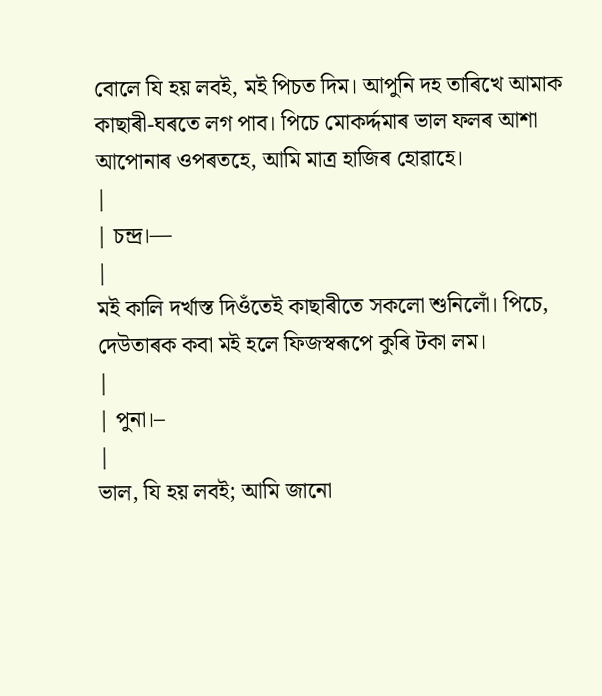বোলে যি হয় লবই, মই পিচত দিম। আপুনি দহ তাৰিখে আমাক কাছাৰী-ঘৰতে লগ পাব। পিচে মোকৰ্দ্দমাৰ ভাল ফলৰ আশা আপোনাৰ ওপৰতহে, আমি মাত্ৰ হাজিৰ হোৱাহে।
|
| চন্দ্ৰ।—
|
মই কালি দৰ্খাস্ত দিওঁতেই কাছাৰীতে সকলো শুনিলোঁ। পিচে, দেউতাৰক কবা মই হলে ফিজস্বৰূপে কুৰি টকা লম।
|
| পুনা।–
|
ভাল, যি হয় লবই; আমি জানো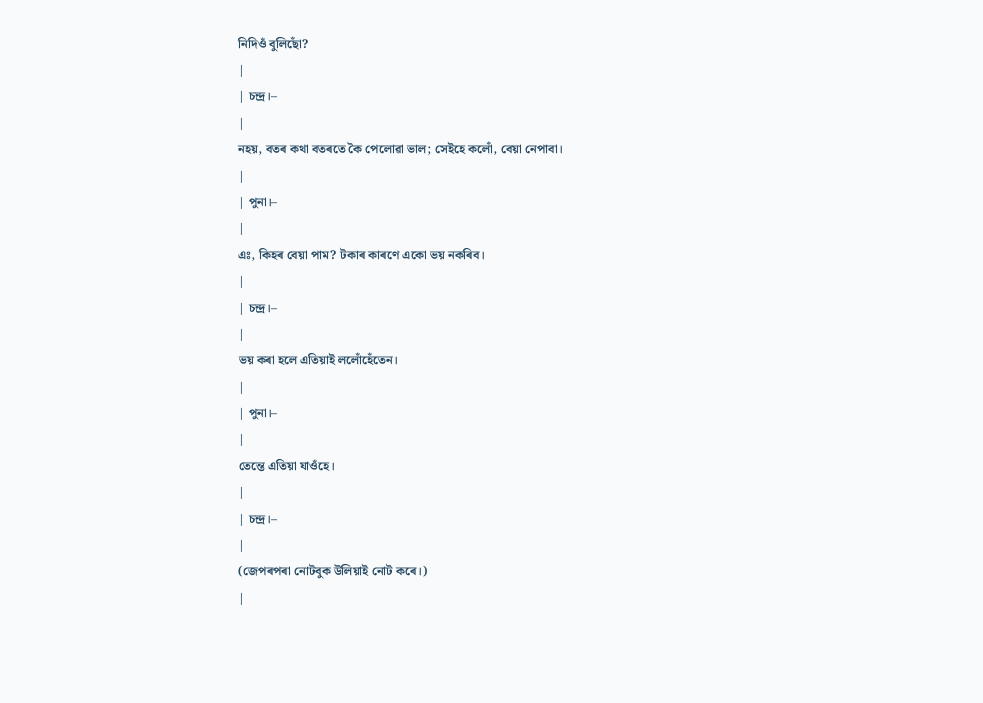নিদিওঁ বুলিছোঁ?
|
| চন্দ্ৰ।–
|
নহয়, বতৰ কথা বতৰতে কৈ পেলোৱা ভাল; সেইহে কলোঁ, বেয়া নেপাবা।
|
| পুনা।–
|
এঃ, কিহৰ বেয়া পাম? টকাৰ কাৰণে একো ভয় নকৰিব।
|
| চন্দ্ৰ।–
|
ভয় কৰা হলে এতিয়াই ললোঁহেঁতেন।
|
| পুনা।–
|
তেন্তে এতিয়া যাওঁহে।
|
| চন্দ্ৰ।–
|
(জেপৰপৰা নোটবুক উলিয়াই নোট কৰে।)
|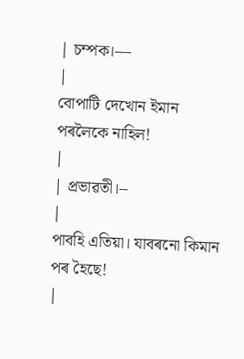| চম্পক।—
|
বোপাটি দেখোন ইমান পৰলৈকে নাহিল!
|
| প্ৰভাৱতী।–
|
পাবহি এতিয়া। যাবৰনো কিমান পৰ হৈছে!
|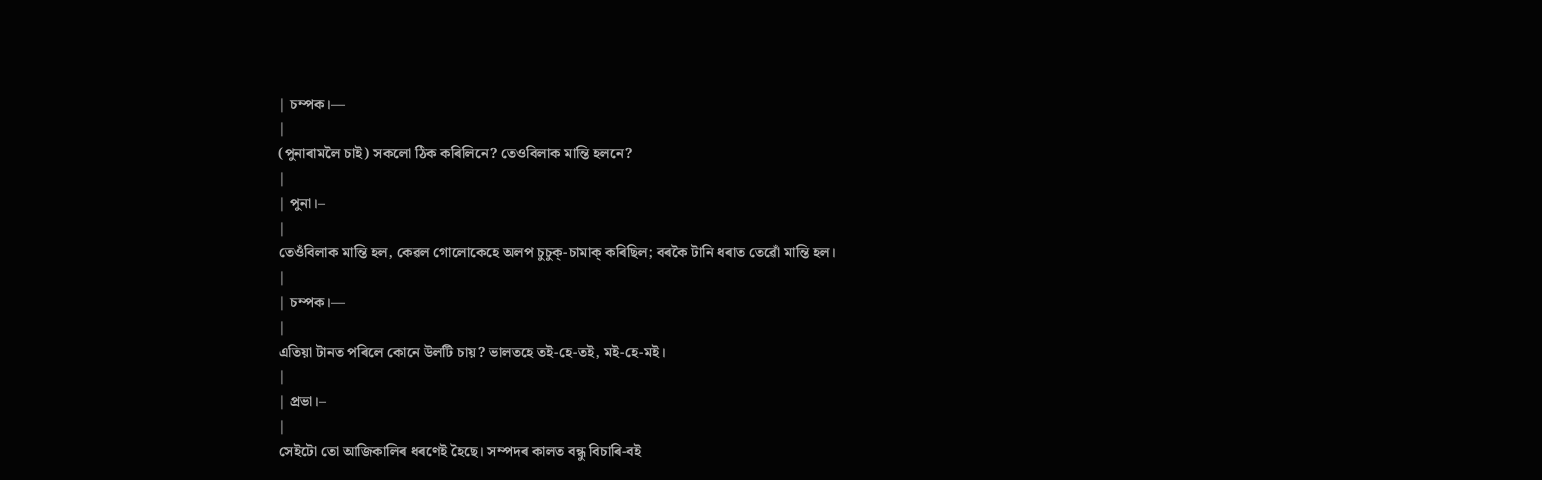| চম্পক।—
|
(পুনাৰামলৈ চাই) সকলো ঠিক কৰিলিনে? তেওবিলাক মান্তি হলনে?
|
| পুনা।–
|
তেওঁবিলাক মান্তি হল, কেৱল গোলোকেহে অলপ চুচুক্-চামাক্ কৰিছিল; বৰকৈ টানি ধৰাত তেৱোঁ মান্তি হল।
|
| চম্পক।—
|
এতিয়া টানত পৰিলে কোনে উলটি চায়? ভালতহে তই-হে-তই, মই-হে-মই।
|
| প্ৰভা।–
|
সেইটো তো আজিকালিৰ ধৰণেই হৈছে। সম্পদৰ কালত বন্ধু বিচাৰি-বই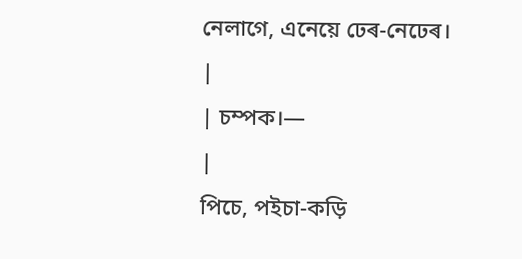নেলাগে, এনেয়ে ঢেৰ-নেঢেৰ।
|
| চম্পক।—
|
পিচে, পইচা-কড়ি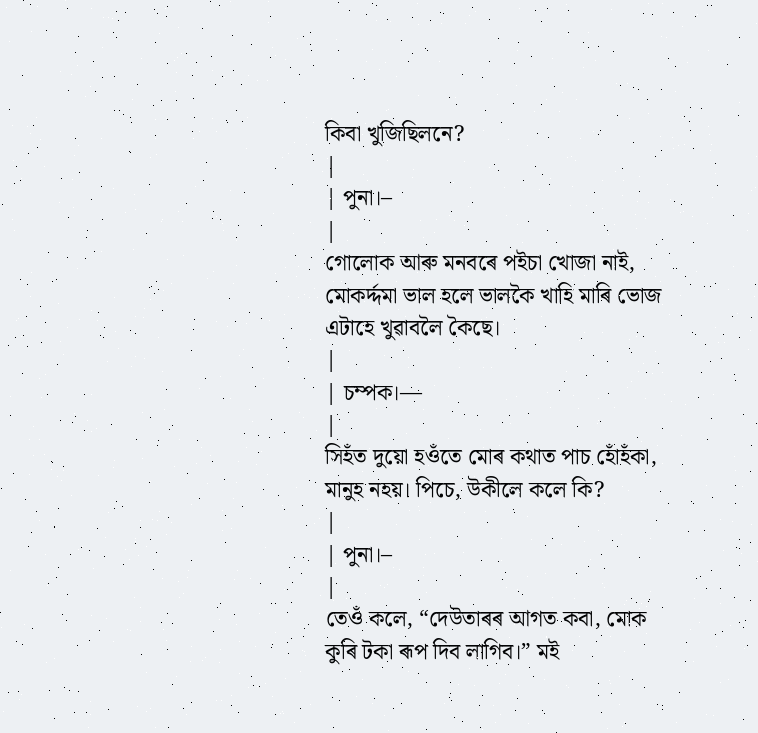কিবা খুজিছিলনে?
|
| পুনা।–
|
গোলোক আৰু মনবৰে পইচা খোজা নাই, মোকৰ্দ্দমা ভাল হলে ভালকৈ খাহি মাৰি ভোজ এটাহে খুৱাবলৈ কৈছে।
|
| চম্পক।—
|
সিহঁত দুয়ো হওঁতে মোৰ কথাত পাচ হোঁহঁকা, মানুহ নহয়। পিচে, উকীলে কলে কি?
|
| পুনা।–
|
তেওঁ কলে, “দেউতাৰৰ আগত কবা, মোক কুৰি টকা ৰূপ দিব লাগিব।” মই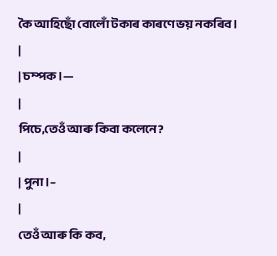কৈ আহিছোঁ বোলোঁ টকাৰ কাৰণে ভয় নকৰিব।
|
| চম্পক।—
|
পিচে,তেওঁ আৰু কিবা কলেনে?
|
| পুনা।–
|
তেওঁ আৰু কি কব,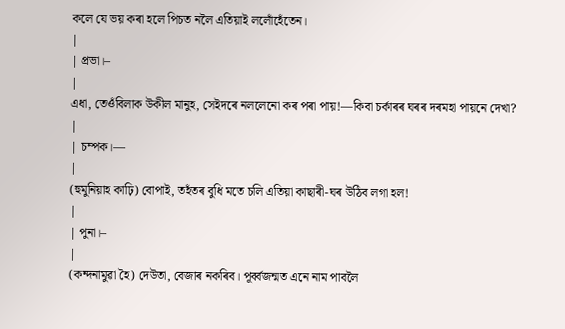কলে যে ভয় কৰা হলে পিচত নলৈ এতিয়াই ললোঁহেঁতেন।
|
| প্ৰভা।–
|
এধা, তেওঁবিলাক উকীল মানুহ, সেইদৰে নললেনো কৰ পৰা পায়!—কিবা চৰ্কাৰৰ ঘৰৰ দৰমহা পায়নে দেখা?
|
| চম্পক।—
|
(হুমুনিয়াহ কাঢ়ি) বোপাই, তহঁতৰ বুধি মতে চলি এতিয়া কাছাৰী-ঘৰ উঠিব লগা হল!
|
| পুনা।–
|
(কন্দনামুৱা হৈ) দেউতা, বেজাৰ নকৰিব। পূৰ্ব্বজন্মত এনে নাম পাবলৈ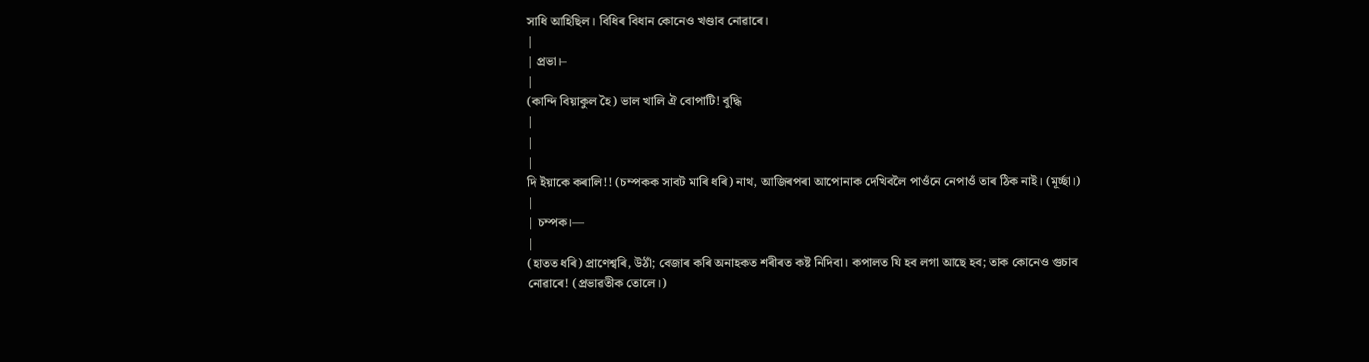সাধি আহিছিল। বিধিৰ বিধান কোনেও খণ্ডাব নোৱাৰে।
|
| প্ৰভা।–
|
(কান্দি বিয়াকুল হৈ) ভাল খালি ঐ বোপাটি! বুদ্ধি
|
|
|
দি ইয়াকে কৰালি!! (চম্পকক সাবট মাৰি ধৰি) নাথ, আজিৰপৰা আপোনাক দেখিবলৈ পাওঁনে নেপাওঁ তাৰ ঠিক নাই। (মূৰ্চ্ছা।)
|
| চম্পক।—
|
(হাতত ধৰি) প্ৰাণেশ্বৰি, উঠাঁ; বেজাৰ কৰি অনাহকত শৰীৰত কষ্ট নিদিবা। কপালত যি হব লগা আছে হব; তাক কোনেও গুচাব নোৱাৰে! (প্ৰভাৱতীক তোলে।)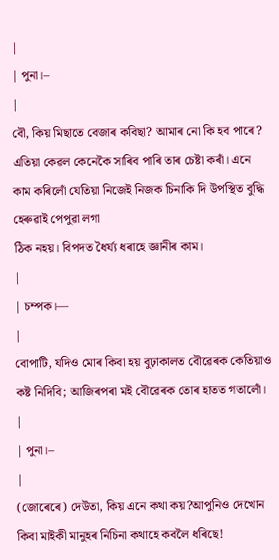|
| পুনা।–
|
বৌ, কিয় মিছাতে বেজাৰ কবিছা? আমাৰ নো কি হব পাৰে? এতিয়া কেৱল কেনেকৈ সাৰিব পাৰি তাৰ চেষ্টা কৰাঁ। এনে কাম কৰিলোঁ যেতিয়া নিজেই নিজক চিনাকি দি উপস্থিত বুদ্ধি হেৰুৱাই পেপুৱা লগা
ঠিক নহয়। বিপদত ধৈৰ্য্য ধৰাহে জ্ঞানীৰ কাম।
|
| চম্পক।—
|
বোপাটি, যদিও মোৰ কিবা হয় বুঢ়াকালত বৌৱেৰক কেতিয়াও কষ্ট নিদিবি; আজিৰপৰা মই বৌৱেৰক তোৰ হাতত গতালোঁ।
|
| পুনা।–
|
(জোৰেৰে) দেউতা, কিয় এনে কথা কয়?আপুনিও দেখোন কিবা মাইকী মানুহৰ নিচিনা কথাহে কবলৈ ধৰিছে!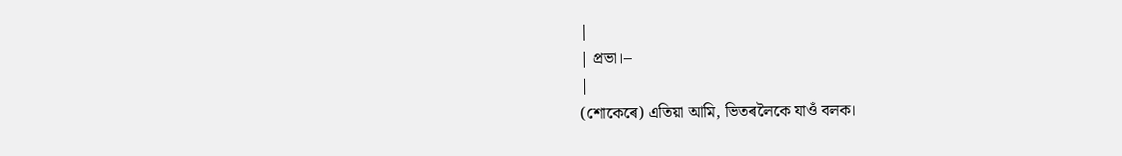|
| প্ৰভা।–
|
(শোকেৰে) এতিয়া আমি, ভিতৰলৈকে যাওঁ বলক।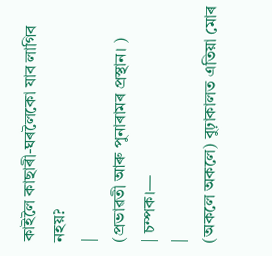কাইলৈ কাছাৰী-ঘৰলৈকো যাব লাগিব নহয়?
|
(প্ৰভাৱতী আৰু পুনাৰামৰ প্ৰস্থান। )
| চম্পক।—
|
(অকলে অকলে) বুঢ়াকালত এতিয়া মোৰ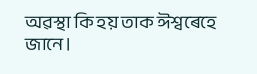অৱস্থা কি হয় তাক ঈশ্বৰেহে জানে।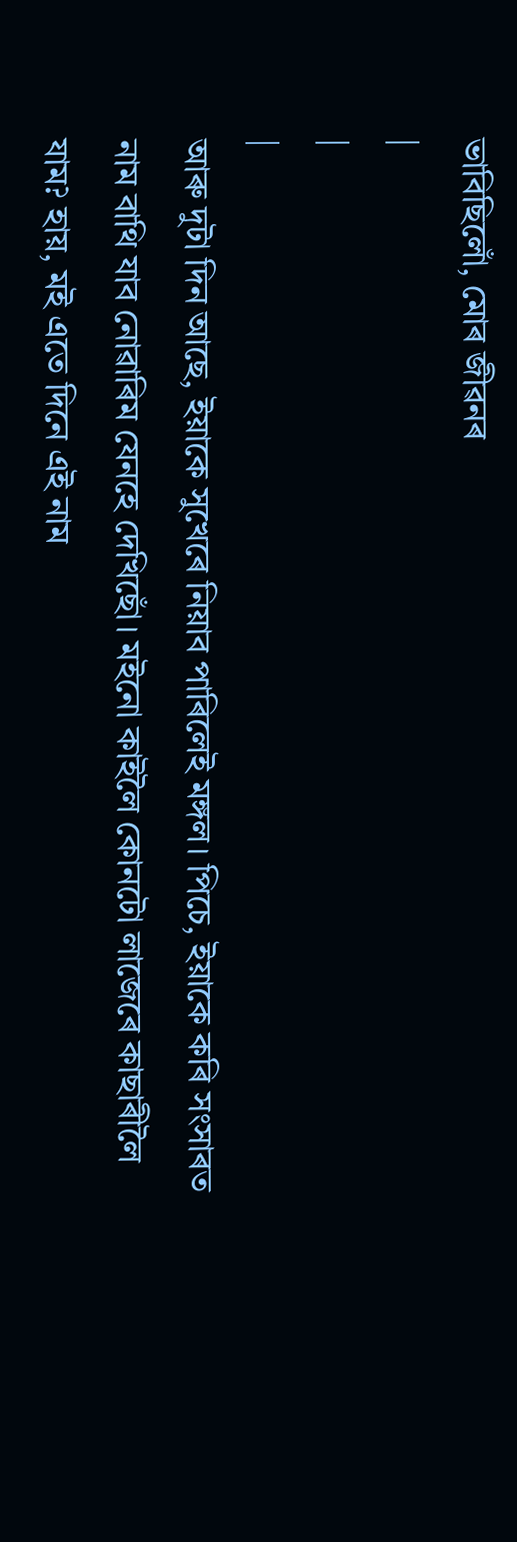ভাবিছিলোঁ, মোৰ জীৱনৰ
|
|
|
আৰু দুটা দিন আছে, ইয়াকে সুখেৰে নিয়াব পাৰিলেই মঙ্গল। পিচে, ইয়াকে কৰি সংসাৰত নাম বাথি যাব নোৱাৰিম যেনহে দেখিছোঁ। মইনো কাইলৈ কোনটো লাজেৰে কাছাৰীলৈ যাম? হায়, মই এতে দিনে এই নাম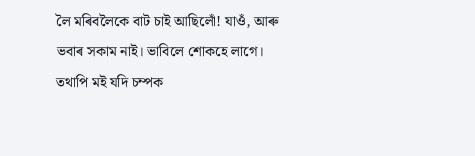লৈ মৰিবলৈকে বাট চাই আছিলোঁ! যাওঁ, আৰু ভবাৰ সকাম নাই। ভাবিলে শোকহে লাগে। তথাপি মই যদি চম্পক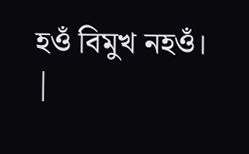হওঁ বিমুখ নহওঁ।
|